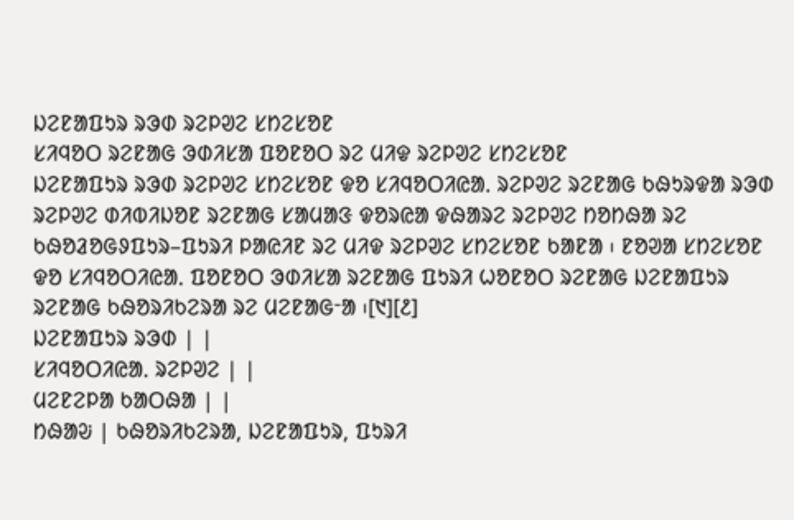ᱡᱮᱱᱟᱯᱩᱨ ᱨᱳᱰ ᱨᱮᱞᱣᱮ ᱥᱴᱮᱥᱚᱱ
ᱥᱤᱧᱚᱛ ᱨᱮᱱᱟᱜ ᱳᱰᱤᱥᱟ ᱯᱚᱱᱚᱛ ᱨᱮ ᱢᱤᱫ ᱨᱮᱞᱣᱮ ᱥᱴᱮᱥᱚᱱ
ᱡᱮᱱᱟᱯᱩᱨ ᱨᱳᱰ ᱨᱮᱞᱣᱮ ᱥᱴᱮᱥᱚᱱ ᱫᱚ ᱥᱤᱧᱚᱛᱤᱭᱟᱹ ᱨᱮᱞᱣᱮ ᱨᱮᱱᱟᱜ ᱠᱷᱩᱨᱫᱟ ᱨᱳᱰ ᱨᱮᱞᱣᱮ ᱰᱤᱵᱤᱡᱚᱱ ᱨᱮᱱᱟᱜ ᱥᱟᱢᱟᱝ ᱫᱚᱨᱭᱟ ᱫᱷᱟᱨᱮ ᱨᱮᱞᱣᱮ ᱴᱚᱴᱷᱟ ᱨᱮ ᱠᱷᱚᱲᱚᱜᱽᱯᱩᱨ–ᱯᱩᱨᱤ ᱞᱟᱭᱤᱱ ᱨᱮ ᱢᱤᱫ ᱨᱮᱞᱣᱮ ᱥᱴᱮᱥᱚᱱ ᱠᱟᱱᱟ ᱾ ᱱᱚᱣᱟ ᱥᱴᱮᱥᱚᱱ ᱫᱚ ᱥᱤᱧᱚᱛᱤᱭᱟᱹ ᱯᱚᱱᱚᱛ ᱳᱰᱤᱥᱟ ᱨᱮᱱᱟᱜ ᱯᱩᱨᱤ ᱦᱚᱱᱚᱛ ᱨᱮᱱᱟᱜ ᱡᱮᱱᱟᱯᱩᱨ ᱨᱮᱱᱟᱜ ᱠᱷᱚᱨᱤᱠᱮᱨᱟ ᱨᱮ ᱢᱮᱱᱟᱜᱼᱟ ᱾[᱑][᱒]
ᱡᱮᱱᱟᱯᱩᱨ ᱨᱳᱰ | |
ᱥᱤᱧᱚᱛᱤᱭᱟᱹ ᱨᱮᱞᱣᱮ | |
ᱢᱮᱱᱮᱞᱟ ᱠᱟᱛᱷᱟ | |
ᱴᱷᱟᱶ | ᱠᱷᱚᱨᱤᱠᱮᱨᱟ, ᱡᱮᱱᱟᱯᱩᱨ, ᱯᱩᱨᱤ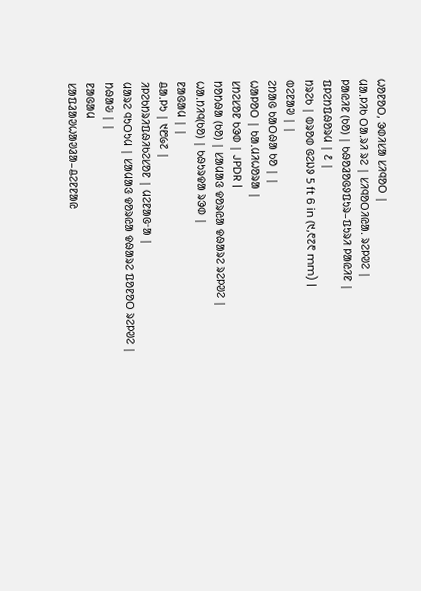ᱦᱚᱱᱚᱛ, ᱳᱰᱤᱥᱟ ᱥᱤᱧᱚᱛ |
ᱢᱟᱹᱞᱤᱠ ᱛᱟᱹᱨᱤ ᱨᱮ | ᱥᱤᱧᱚᱛᱤᱭᱟᱹ ᱨᱮᱞᱣᱮ |
ᱞᱟᱭᱤᱱ (ᱠᱚ) | ᱠᱷᱚᱲᱚᱜᱽᱯᱩᱨ–ᱯᱩᱨᱤ ᱞᱟᱭᱤᱱ |
ᱯᱞᱮᱴᱯᱷᱚᱨᱢ | ᱒ |
ᱴᱨᱮᱠ | ᱵᱨᱚᱰ ᱜᱮᱡᱽ 5 ft 6 in (᱑,᱖᱗᱖ mm) |
ᱵᱮᱱᱟᱣ | |
ᱮᱴᱟᱜ ᱠᱟᱛᱷᱟ ᱠᱚ | |
ᱦᱟᱞᱚᱛ | ᱠᱟᱹᱢᱤᱦᱚᱨᱟ |
ᱥᱴᱮᱥᱚᱱ ᱠᱳᱰ | JPDR |
ᱴᱚᱴᱷᱟ (ᱠᱚ) | ᱥᱟᱢᱟᱝ ᱫᱚᱨᱭᱟ ᱫᱷᱟᱨᱮ ᱨᱮᱞᱣᱮ |
ᱦᱟᱹᱴᱤᱧ(ᱠᱚ) | ᱠᱷᱩᱨᱫᱟ ᱨᱳᱰ |
ᱱᱟᱜᱟᱢ | |
ᱪᱟᱹᱞᱩ | ᱑᱘᱙᱗ |
ᱤᱞᱮᱠᱴᱨᱤᱯᱷᱤᱠᱮᱥᱚᱱ | ᱢᱮᱱᱟᱜᱼᱟ |
ᱢᱟᱨᱮ ᱧᱩᱛᱩᱢ | ᱥᱟᱢᱟᱝ ᱫᱚᱨᱭᱟ ᱫᱷᱟᱨᱮ ᱯᱚᱱᱚᱛ ᱨᱮᱞᱣᱮ |
ᱴᱷᱟᱶ | |
ᱱᱟᱜᱟᱢ
ᱥᱟᱯᱲᱟᱣᱦᱟᱣᱲᱟ–ᱪᱮᱱᱱᱟᱭ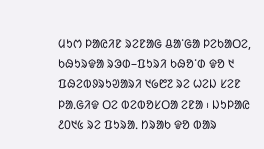ᱢᱩᱬ ᱞᱟᱭᱤᱱ ᱨᱮᱱᱟᱜ ᱪᱟᱸᱜᱟ ᱞᱮᱠᱟᱛᱮ, ᱠᱷᱩᱨᱫᱟ ᱨᱳᱰ–ᱯᱩᱨᱤ ᱠᱷᱚᱸᱰ ᱫᱚ ᱑ ᱯᱷᱮᱵᱽᱨᱩᱣᱟᱨᱤ ᱑᱙᱘᱗ ᱨᱮ ᱦᱮᱡ ᱥᱮᱱ ᱞᱟᱹᱜᱤᱫ ᱛᱮ ᱵᱮᱵᱚᱥᱛᱟ ᱮᱱᱟ ᱾ ᱡᱩᱞᱟᱭ ᱒᱐᱑᱕ ᱨᱮ ᱯᱩᱨᱟᱹ ᱴᱨᱟᱠ ᱫᱚ ᱵᱟᱨ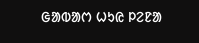ᱜᱟᱵᱟᱬ ᱦᱩᱭ ᱞᱮᱱᱟ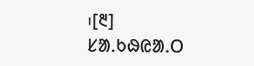᱾[᱓]
ᱥᱟᱹᱠᱷᱭᱟᱹᱛ